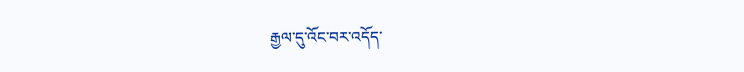རྒྱལ་དུ་འོང་བར་འདོད་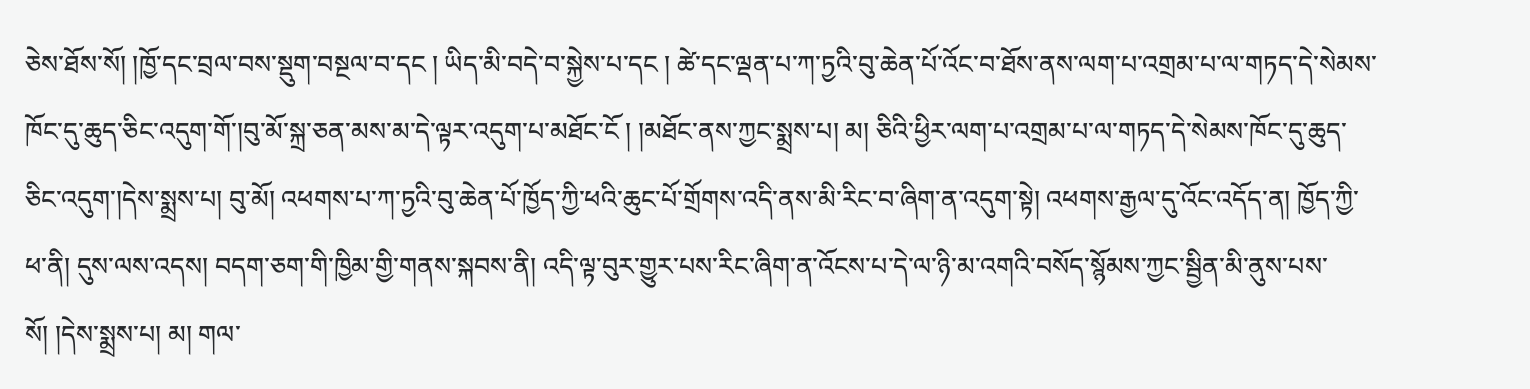ཅེས་ཐོས་སོ། །ཁྱོ་དང་བྲལ་བས་སྡུག་བསྔལ་བ་དང ། ཡིད་མི་བདེ་བ་སྐྱེས་པ་དང ། ཚེ་དང་ལྡན་པ་ཀ་ཏྱའི་བུ་ཆེན་པོ་འོང་བ་ཐོས་ནས་ལག་པ་འགྲམ་པ་ལ་གཏད་དེ་སེམས་ཁོང་དུ་ཆུད་ཅིང་འདུག་གོ་།བུ་མོ་སྐྲ་ཅན་མས་མ་དེ་ལྟར་འདུག་པ་མཐོང་ངོ ། །མཐོང་ནས་ཀྱང་སྨྲས་པ། མ། ཅིའི་ཕྱིར་ལག་པ་འགྲམ་པ་ལ་གཏད་དེ་སེམས་ཁོང་དུ་ཆུད་ཅིང་འདུག་།དེས་སྨྲས་པ། བུ་མོ། འཕགས་པ་ཀ་ཏྱའི་བུ་ཆེན་པོ་ཁྱོད་ཀྱི་ཕའི་ཆུང་པོ་གྲོགས་འདི་ནས་མི་རིང་བ་ཞིག་ན་འདུག་སྟེ། འཕགས་རྒྱལ་དུ་འོང་འདོད་ན། ཁྱོད་ཀྱི་ཕ་ནི། དུས་ལས་འདས། བདག་ཅག་གི་ཁྱིམ་གྱི་གནས་སྐབས་ནི། འདི་ལྟ་བུར་གྱུར་པས་རིང་ཞིག་ན་འོངས་པ་དེ་ལ་ཉི་མ་འགའི་བསོད་སྙོམས་ཀྱང་སྦྱིན་མི་ནུས་པས་སོ། །དེས་སྨྲས་པ། མ། གལ་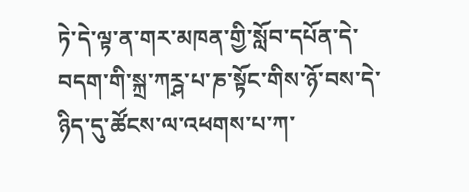ཏེ་དེ་ལྟ་ན་གར་མཁན་གྱི་སློབ་དཔོན་དེ་བདག་གི་སྐྲ་ཀཪྴ་པ་ཎ་སྟོང་གིས་ཉོ་བས་དེ་ཉིད་དུ་ཚོངས་ལ་འཕགས་པ་ཀ་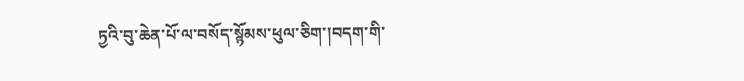ཏྱའི་བུ་ཆེན་པོ་ལ་བསོད་སྙོམས་ཕུལ་ཅིག་།བདག་གི་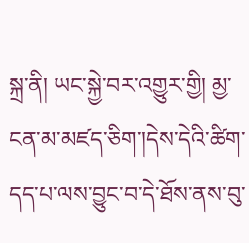སྐྲ་ནི། ཡང་སྐྱེ་བར་འགྱུར་གྱི། མྱ་ངན་མ་མཛད་ཅིག་།དེས་དེའི་ཚིག་དད་པ་ལས་བྱུང་བ་དེ་ཐོས་ནས་བུ་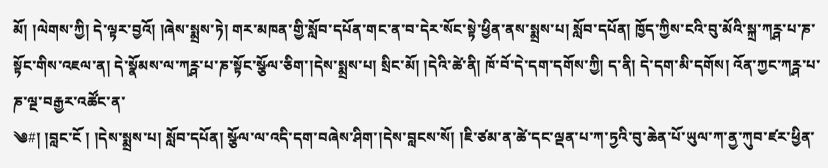མོ། །ལེགས་ཀྱི། དེ་ལྟར་བྱའོ། །ཞེས་སྨྲས་ཏེ། གར་མཁན་གྱི་སློབ་དཔོན་གང་ན་བ་དེར་སོང་སྟེ་ཕྱིན་ནས་སྨྲས་པ། སློབ་དཔོན། ཁྱོད་ཀྱིས་ངའི་བུ་མོའི་སྐྲ་ཀཪྴ་པ་ཎ་སྟོང་གིས་འཇལ་ན། དེ་སྣོམས་ལ་ཀཪྴ་པ་ཎ་སྟོང་སྩོལ་ཅིག་།དེས་སྨྲས་པ། སྲིང་མོ། །དེའི་ཚེ་ནི། ཁོ་བོ་དེ་དག་དགོས་ཀྱི། ད་ནི། དེ་དག་མི་དགོས། འོན་ཀྱང་ཀཪྴ་པ་ཎ་ལྔ་བརྒྱར་འཚོང་ན་
༄#། །བླང་ངོ ། །དེས་སྨྲས་པ། སློབ་དཔོན། སྩོལ་ལ་འདི་དག་བཞེས་ཤིག་།དེས་བླངས་སོ། །ཇི་ཙམ་ན་ཚེ་དང་ལྡན་པ་ཀ་ཏྱའི་བུ་ཆེན་པོ་ཡུལ་ཀ་ནྱ་ཀུབ་ཛར་ཕྱིན་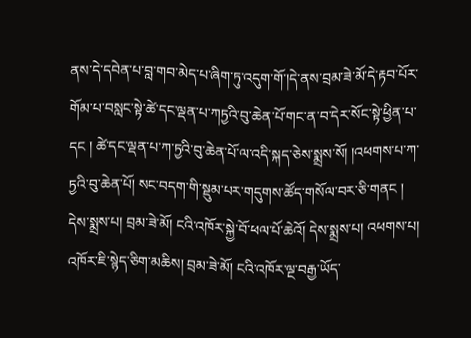ནས་དེ་དབེན་པ་བླ་གབ་མེད་པ་ཞིག་ཏུ་འདུག་གོ་།དེ་ནས་བྲམ་ཟེ་མོ་དེ་རྟབ་པོར་གོམ་པ་བསླང་སྟེ་ཚེ་དང་ལྡན་པ་ཀཏྱའི་བུ་ཆེན་པོ་གང་ན་བ་དེར་སོང་སྟེ་ཕྱིན་པ་དང ། ཚེ་དང་ལྡན་པ་ཀ་ཏྱའི་བུ་ཆེན་པོ་ལ་འདི་སྐད་ཅེས་སྨྲས་སོ། །འཕགས་པ་ཀ་ཏྱའི་བུ་ཆེན་པོ། སང་བདག་གི་སྡུམ་པར་གདུགས་ཚོད་གསོལ་བར་ཅི་གནང ། དེས་སྨྲས་པ། བྲམ་ཟེ་མོ། ངའི་འཁོར་སྐྱེ་བོ་ཕལ་པོ་ཆེའོ། དེས་སྨྲས་པ། འཕགས་པ། འཁོར་ཇི་སྙེད་ཅིག་མཆིས། བྲམ་ཟེ་མོ། ངའི་འཁོར་ལྔ་བརྒྱ་ཡོད་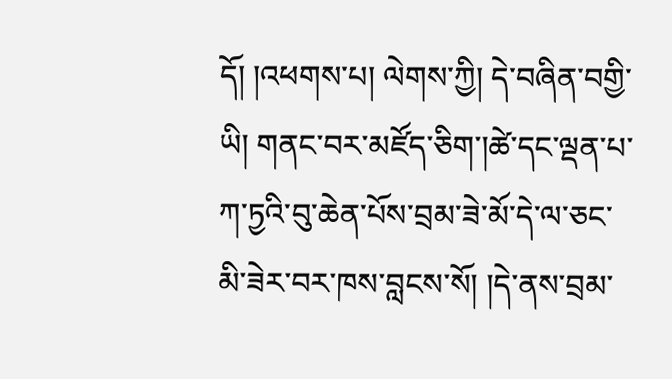དོ། །འཕགས་པ། ལེགས་ཀྱི། དེ་བཞིན་བགྱི་ཡི། གནང་བར་མཛོད་ཅིག་།ཚེ་དང་ལྡན་པ་ཀ་ཏྱའི་བུ་ཆེན་པོས་བྲམ་ཟེ་མོ་དེ་ལ་ཅང་མི་ཟེར་བར་ཁས་བླངས་སོ། །དེ་ནས་བྲམ་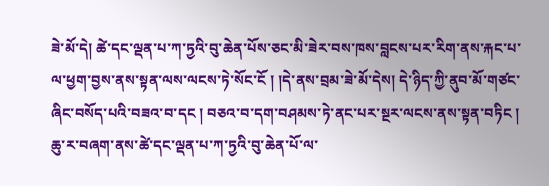ཟེ་མོ་དེ། ཚེ་དང་ལྡན་པ་ཀ་ཏྱའི་བུ་ཆེན་པོས་ཅང་མི་ཟེར་བས་ཁས་བླངས་པར་རིག་ནས་རྐང་པ་ལ་ཕྱག་བྱས་ནས་སྟན་ལས་ལངས་ཏེ་སོང་ངོ ། །དེ་ནས་བྲམ་ཟེ་མོ་དེས། དེ་ཉིད་ཀྱི་ནུབ་མོ་གཙང་ཞིང་བསོད་པའི་བཟའ་བ་དང ། བཅའ་བ་དག་བཤམས་ཏེ་ནང་པར་སྔར་ལངས་ནས་སྟན་བཏིང ། ཆུ་ར་བཞག་ནས་ཚེ་དང་ལྡན་པ་ཀ་ཏྱའི་བུ་ཆེན་པོ་ལ་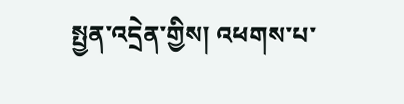སྤྱན་འདྲེན་གྱིས། འཕགས་པ་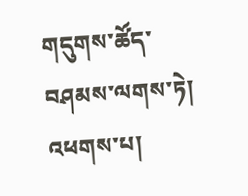གདུགས་ཚོད་བཤམས་ལགས་ཏེ། འཕགས་པ།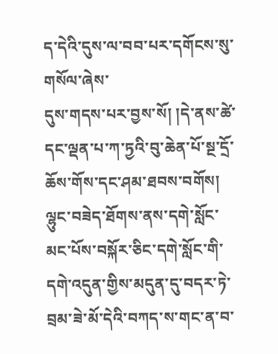ད་དེའི་དུས་ལ་བབ་པར་དགོངས་སུ་གསོལ་ཞེས་
དུས་གདས་པར་བྱས་སོ། །དེ་ནས་ཚེ་དང་ལྡན་པ་ཀ་ཏྱའི་བུ་ཆེན་པོ་སྔ་དྲོ་ཆོས་གོས་དང་ཤམ་ཐབས་བགོས། ལྷུང་བཟེད་ཐོགས་ནས་དགེ་སློང་མང་པོས་བསྐོར་ཅིང་དགེ་སློང་གི་དགེ་འདུན་གྱིས་མདུན་དུ་བདར་ཏེ་བྲམ་ཟེ་མོ་དེའི་བཀད་ས་གང་ན་བ་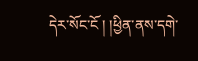དེར་སོང་ངོ ། །ཕྱིན་ནས་དགེ་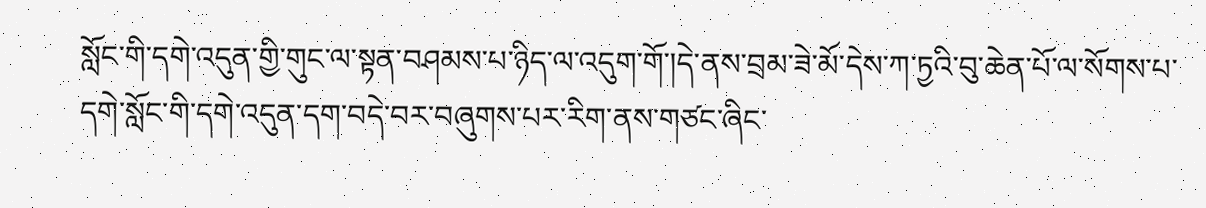སློང་གི་དགེ་འདུན་གྱི་གུང་ལ་སྟན་བཤམས་པ་ཉིད་ལ་འདུག་གོ་།དེ་ནས་བྲམ་ཟེ་མོ་དེས་ཀ་ཏྱའི་བུ་ཆེན་པོ་ལ་སོགས་པ་དགེ་སློང་གི་དགེ་འདུན་དག་བདེ་བར་བཞུགས་པར་རིག་ནས་གཙང་ཞིང་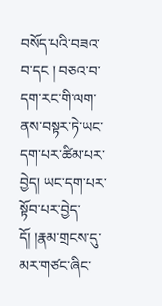བསོད་པའི་བཟའ་བ་དང ། བཅའ་བ་དག་རང་གི་ལག་ནས་བསྟར་ཏེ་ཡང་དག་པར་ཚིམ་པར་བྱེད། ཡང་དག་པར་སྟོབ་པར་བྱེད་དོ། །རྣམ་གྲངས་དུ་མར་གཙང་ཞིང་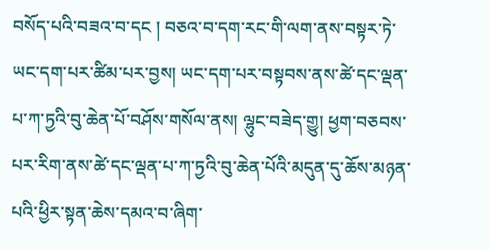བསོད་པའི་བཟའ་བ་དང ། བཅའ་བ་དག་རང་གི་ལག་ནས་བསྟར་ཏེ་ཡང་དག་པར་ཚིམ་པར་བྱས། ཡང་དག་པར་བསྟབས་ནས་ཚེ་དང་ལྡན་པ་ཀ་ཏྱའི་བུ་ཆེན་པོ་བཤོས་གསོལ་ནས། ལྷུང་བཟེད་གྱུ། ཕྱག་བཅབས་པར་རིག་ནས་ཚེ་དང་ལྡན་པ་ཀ་ཏྱའི་བུ་ཆེན་པོའི་མདུན་དུ་ཆོས་མཉན་པའི་ཕྱིར་སྟན་ཆེས་དམའ་བ་ཞིག་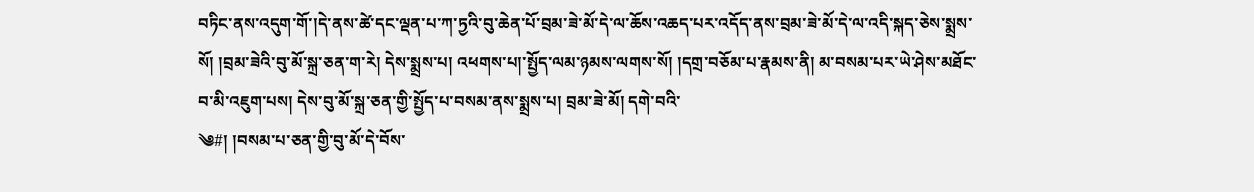བཏིང་ནས་འདུག་གོ་།དེ་ནས་ཚེ་དང་ལྡན་པ་ཀ་ཏྱའི་བུ་ཆེན་པོ་བྲམ་ཟེ་མོ་དེ་ལ་ཆོས་འཆད་པར་འདོད་ནས་བྲམ་ཟེ་མོ་དེ་ལ་འདི་སྐད་ཅེས་སྨྲས་སོ། །བྲམ་ཟེའི་བུ་མོ་སྐྲ་ཅན་ག་རེ། དེས་སྨྲས་པ། འཕགས་པ།་སྤྱོད་ལམ་ཉམས་ལགས་སོ། །དགྲ་བཅོམ་པ་རྣམས་ནི། མ་བསམ་པར་ཡེ་ཤེས་མཐོང་བ་མི་འཇུག་པས། དེས་བུ་མོ་སྐྲ་ཅན་གྱི་སྤྱོད་པ་བསམ་ནས་སྨྲས་པ། བྲམ་ཟེ་མོ། དགེ་བའི་
༄#། །བསམ་པ་ཅན་གྱི་བུ་མོ་དེ་བོས་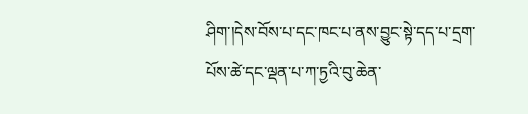ཤིག་།དེས་བོས་པ་དང་ཁང་པ་ནས་བྱུང་སྟེ་དད་པ་དྲག་པོས་ཚེ་དང་ལྡན་པ་ཀ་ཏྱའི་བུ་ཆེན་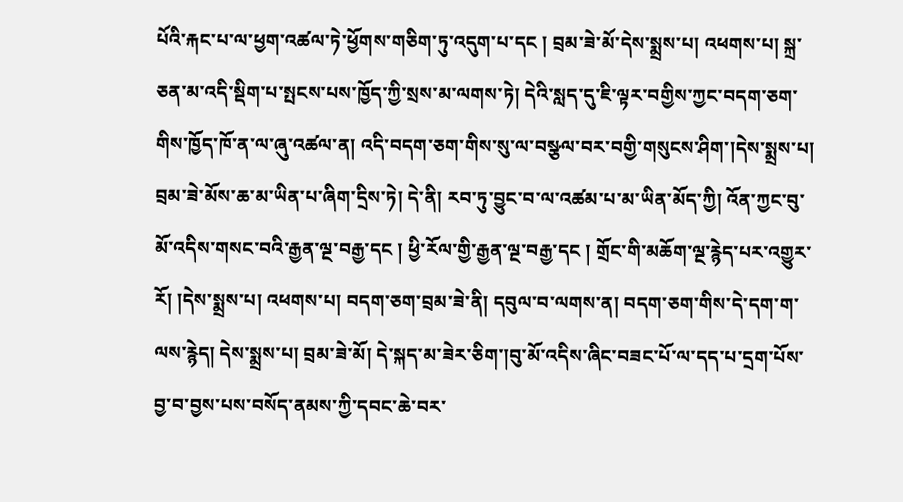པོའི་རྐང་པ་ལ་ཕྱག་འཚལ་ཏེ་ཕྱོགས་གཅིག་ཏུ་འདུག་པ་དང ། བྲམ་ཟེ་མོ་དེས་སྨྲས་པ། འཕགས་པ། སྐྲ་ཅན་མ་འདི་སྡིག་པ་སྤངས་པས་ཁྱོད་ཀྱི་སྲས་མ་ལགས་ཏེ། དེའི་སླད་དུ་ཇི་ལྟར་བགྱིས་ཀྱང་བདག་ཅག་གིས་ཁྱོད་ཁོ་ན་ལ་ཞུ་འཚལ་ན། འདི་བདག་ཅག་གིས་སུ་ལ་བསྩལ་བར་བགྱི་གསུངས་ཤིག་།དེས་སྨྲས་པ། བྲམ་ཟེ་མོས་ཆ་མ་ཡིན་པ་ཞིག་དྲིས་ཏེ། དེ་ནི། རབ་ཏུ་བྱུང་བ་ལ་འཚམ་པ་མ་ཡིན་མོད་ཀྱི། འོན་ཀྱང་བུ་མོ་འདིས་གསང་བའི་རྒྱན་ལྔ་བརྒྱ་དང ། ཕྱི་རོལ་གྱི་རྒྱན་ལྔ་བརྒྱ་དང ། གྲོང་གི་མཆོག་ལྔ་རྙེད་པར་འགྱུར་རོ། །དེས་སྨྲས་པ། འཕགས་པ། བདག་ཅག་བྲམ་ཟེ་ནི། དབུལ་བ་ལགས་ན། བདག་ཅག་གིས་དེ་དག་ག་ལས་རྙེད། དེས་སྨྲས་པ། བྲམ་ཟེ་མོ། དེ་སྐད་མ་ཟེར་ཅིག་།བུ་མོ་འདིས་ཞིང་བཟང་པོ་ལ་དད་པ་དྲག་པོས་བྱ་བ་བྱས་པས་བསོད་ནམས་ཀྱི་དབང་ཆེ་བར་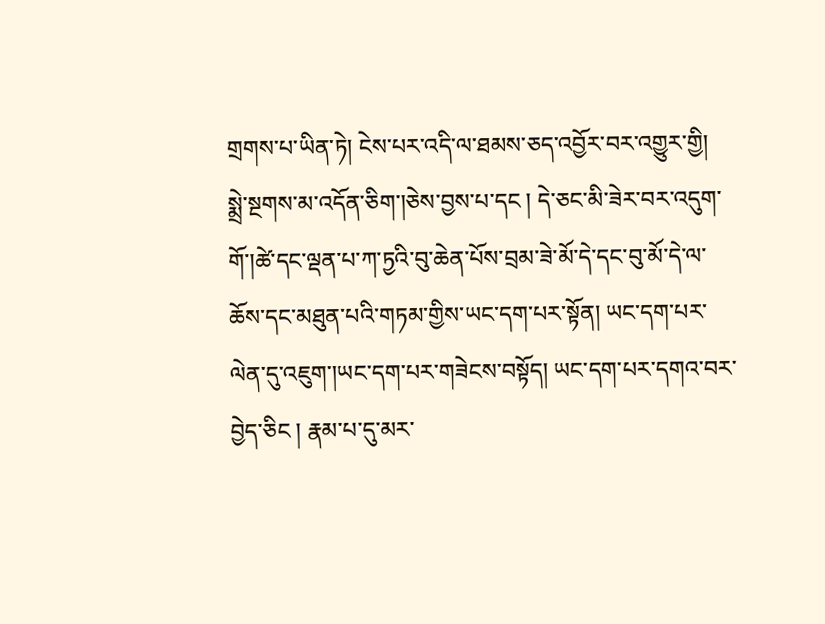གྲགས་པ་ཡིན་ཏེ། ངེས་པར་འདི་ལ་ཐམས་ཅད་འབྱོར་བར་འགྱུར་གྱི། སྨྲེ་སྔགས་མ་འདོན་ཅིག་།ཅེས་བྱས་པ་དང ། དེ་ཅང་མི་ཟེར་བར་འདུག་གོ་།ཚེ་དང་ལྡན་པ་ཀ་ཏྱའི་བུ་ཆེན་པོས་བྲམ་ཟེ་མོ་དེ་དང་བུ་མོ་དེ་ལ་ཆོས་དང་མཐུན་པའི་གཏམ་གྱིས་ཡང་དག་པར་སྟོན། ཡང་དག་པར་ལེན་དུ་འཇུག་།ཡང་དག་པར་གཟེངས་བསྟོད། ཡང་དག་པར་དགའ་བར་བྱེད་ཅིང ། རྣམ་པ་དུ་མར་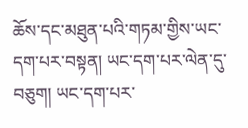ཆོས་དང་མཐུན་པའི་གཏམ་གྱིས་ཡང་དག་པར་བསྟན། ཡང་དག་པར་ལེན་དུ་བཅུག། ཡང་དག་པར་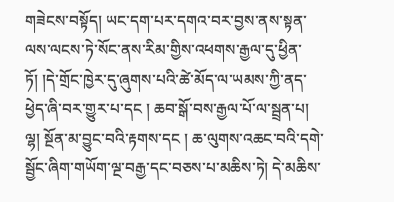གཟེངས་བསྟོད། ཡང་དག་པར་དགའ་བར་བྱས་ནས་སྟན་ལས་ལངས་ཏེ་སོང་ནས་རིམ་གྱིས་འཕགས་རྒྱལ་དུ་ཕྱིན་ཏོ། །དེ་གྲོང་ཁྱེར་དུ་ཞུགས་པའི་ཚེ་མོད་ལ་ཡམས་ཀྱི་ནད་ཕྱེད་ཞི་བར་གྱུར་པ་དང ། ཆབ་སྒོ་བས་རྒྱལ་པོ་ལ་སྦྲན་པ། ལྷ། སྔོན་མ་བྱུང་བའི་རྟགས་དང ། ཆ་ལུགས་འཆང་བའི་དགེ་སྦྱོང་ཞིག་གཡོག་ལྔ་བརྒྱ་དང་བཅས་པ་མཆིས་ཏེ། དེ་མཆིས་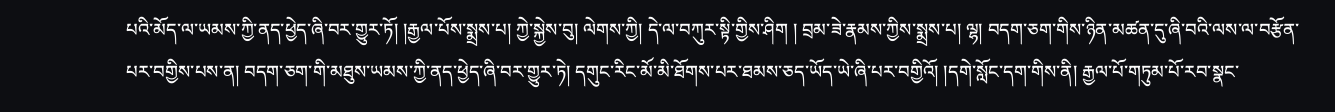པའི་མོད་ལ་ཡམས་ཀྱི་ནད་ཕྱེད་ཞི་བར་གྱུར་ཏོ། །རྒྱལ་པོས་སྨྲས་པ། ཀྱེ་སྐྱེས་བུ། ལེགས་ཀྱི། དེ་ལ་བཀུར་སྟི་གྱིས་ཤིག ། བྲམ་ཟེ་རྣམས་ཀྱིས་སྨྲས་པ། ལྷ། བདག་ཅག་གིས་ཉིན་མཚན་དུ་ཞི་བའི་ལས་ལ་བརྩོན་པར་བགྱིས་པས་ན། བདག་ཅག་གི་མཐུས་ཡམས་ཀྱི་ནད་ཕྱེད་ཞི་བར་གྱུར་ཏེ། དགུང་རིང་མོ་མི་ཐོགས་པར་ཐམས་ཅད་ཡོད་ཡེ་ཞི་པར་བགྱིའོ། །དགེ་སློང་དག་གིས་ནི། རྒྱལ་པོ་གཏུམ་པོ་རབ་སྣང་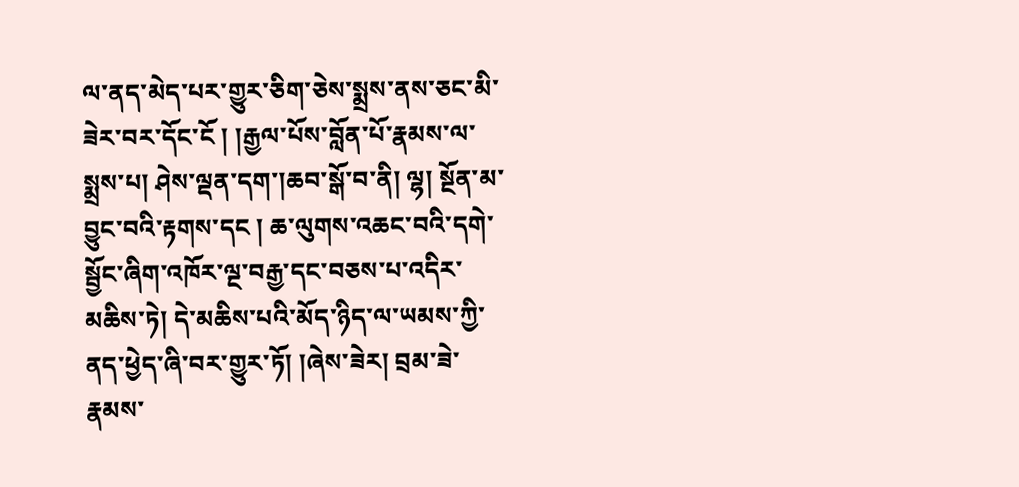ལ་ནད་མེད་པར་གྱུར་ཅིག་ཅེས་སྨྲས་ནས་ཅང་མི་ཟེར་བར་དོང་ངོ ། །རྒྱལ་པོས་བློན་པོ་རྣམས་ལ་སྨྲས་པ། ཤེས་ལྡན་དག་།ཆབ་སྒོ་བ་ནི། ལྷ། སྔོན་མ་བྱུང་བའི་རྟགས་དང ། ཆ་ལུགས་འཆང་བའི་དགེ་སྦྱོང་ཞིག་འཁོར་ལྔ་བརྒྱ་དང་བཅས་པ་འདིར་མཆིས་ཏེ། དེ་མཆིས་པའི་མོད་ཉིད་ལ་ཡམས་ཀྱི་ནད་ཕྱེད་ཞི་བར་གྱུར་ཏོ། །ཞེས་ཟེར། བྲམ་ཟེ་རྣམས་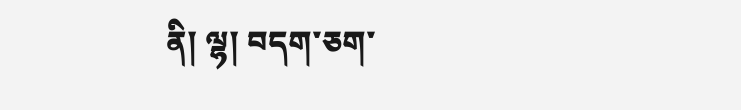ནི། ལྷ། བདག་ཅག་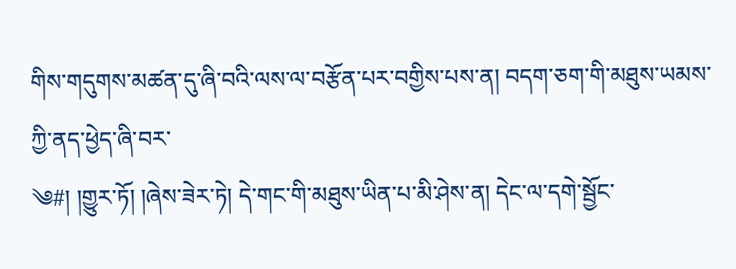གིས་གདུགས་མཚན་དུ་ཞི་བའི་ལས་ལ་བརྩོན་པར་བགྱིས་པས་ན། བདག་ཅག་གི་མཐུས་ཡམས་ཀྱི་ནད་ཕྱེད་ཞི་བར་
༄#། །གྱུར་ཏོ། །ཞེས་ཟེར་ཏེ། དེ་གང་གི་མཐུས་ཡིན་པ་མི་ཤེས་ན། དེང་ལ་དགེ་སྦྱོང་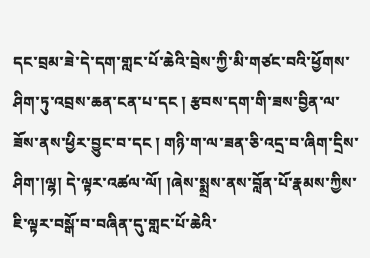དང་བྲམ་ཟེ་དེ་དག་གླང་པོ་ཆེའི་བྲེས་ཀྱི་མི་གཙང་བའི་ཕྱོགས་ཤིག་ཏུ་འབྲས་ཆན་ངན་པ་དང ། རྩབས་དག་གི་ཟས་བྱིན་ལ་ཟོས་ནས་ཕྱིར་བྱུང་བ་དང ། གཉི་ག་ལ་ཟན་ཅི་འདྲ་བ་ཞིག་དྲིས་ཤིག་།ལྷ། དེ་ལྟར་འཚལ་ལོ། །ཞེས་སྨྲས་ནས་བློན་པོ་རྣམས་ཀྱིས་ཇི་ལྟར་བསྒོ་བ་བཞིན་དུ་གླང་པོ་ཆེའི་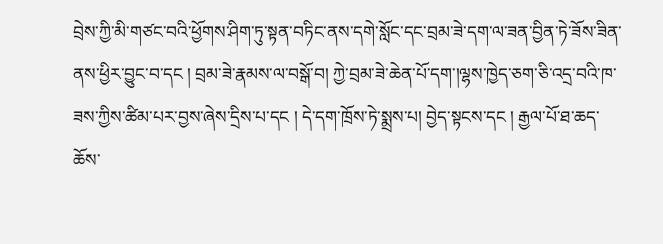བྲེས་ཀྱི་མི་གཙང་བའི་ཕྱོགས་ཤིག་ཏུ་སྟན་བཏིང་ནས་དགེ་སློང་དང་བྲམ་ཟེ་དག་ལ་ཟན་བྱིན་ཏེ་ཟོས་ཟིན་ནས་ཕྱིར་བྱུང་བ་དང ། བྲམ་ཟེ་རྣམས་ལ་བསྒོ་བ། ཀྱེ་བྲམ་ཟེ་ཆེན་པོ་དག་།ལྷས་ཁྱེད་ཅག་ཅི་འདྲ་བའི་ཁ་ཟས་ཀྱིས་ཚིམ་པར་བྱས་ཞེས་དྲིས་པ་དང ། དེ་དག་ཁྲོས་ཏེ་སྨྲས་པ། བྱེད་སྟངས་དང ། རྒྱལ་པོ་ཐ་ཆད་ཆོས་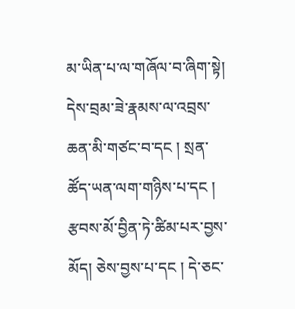མ་ཡིན་པ་ལ་གཞོལ་བ་ཞིག་སྟེ། དེས་བྲམ་ཟེ་རྣམས་ལ་འབྲས་ཆན་མི་གཙང་བ་དང ། སྲན་ཚོད་ཡན་ལག་གཉིས་པ་དང ། རྩབས་མོ་བྱིན་ཏེ་ཚིམ་པར་བྱས་མོད། ཅེས་བྱས་པ་དང ། དེ་ཅང་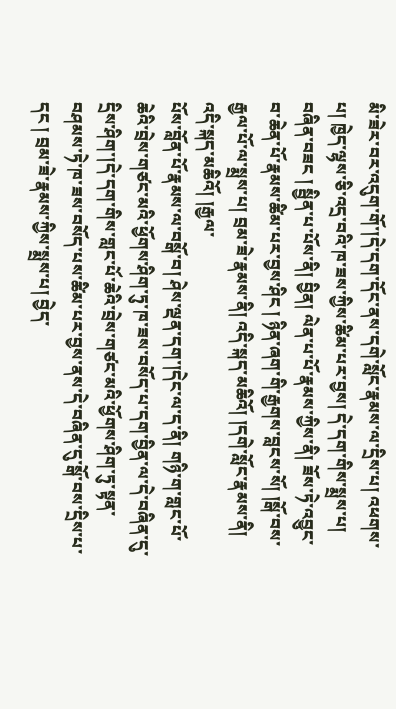མི་ཟེར་བར་འདུག་གོ་།དེ་དག་དོང་ནས་དགེ་སློང་རྣམས་ལ་དྲིས་པ། འཕགས་པ། ཁྱེད་ལྷས་ཅི་འདྲ་བའི་ཁ་ཟས་ཀྱིས་ཚིམ་པར་བྱས། དེ་དག་གིས་སྨྲས་པ། བཞིན་བཟང ། སྦྱིན་པ་པོས་ནི། བྱིན། ལེན་པ་པོ་རྣམས་ཀྱིས་ནི། ཟོས་ཏེ་འབྱུང་བ་ཆེན་པོ་རྣམས་ཚིམ་པར་བྱས་ཤིང ། ཉིན་ཞག་གི་རྒྱགས་བླངས་སོ། །སྒོ་བས་རྒྱལ་པོ་ལ་སྨྲས་པ། བྲམ་ཟེ་རྣམས་ནི། འདི་སྐད་མཆིའོ། །དགེ་སློང་རྣམས་ནི། འདི་སྐད་མཆིའོ། །རྒྱལ་
པོས་བློན་པོ་རྣམས་ལ་བསྒོ་བ། ཤེས་ལྡན་དག་།དེང་ལ་ད་ནི། གཉི་ག་གླང་པོ་ཆེའི་བྲེས་གཙང་མའི་ཕྱོགས་ཤིག་ཏུ་ཁ་ཟས་བསོད་པ་དག་བྱིན་ལ་དེ་བཞིན་དུ་དྲིས་ཤིག་།དེ་དག་གིས་གླང་པོ་ཆེའི་བྲེས་གཙང་མའི་ཕྱོགས་ཤིག་ཏུ་སྟན་བཤམས་ཏེ་ཁ་ཟས་བསོད་པས་ཚིམ་པར་བྱས་ནས་དེ་བཞིན་དུ་སྒོ་བས་དྲིས་པ་དང ། བྲམ་ཟེ་རྣམས་ཀྱིས་སྨྲས་པ། བྱེད་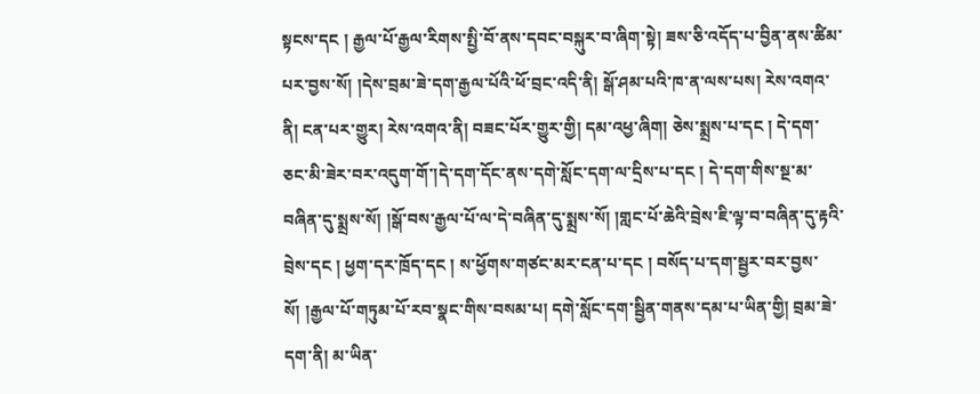སྟངས་དང ། རྒྱལ་པོ་རྒྱལ་རིགས་སྤྱི་བོ་ནས་དབང་བསྐུར་བ་ཞིག་སྟེ། ཟས་ཅི་འདོད་པ་བྱིན་ནས་ཚིམ་པར་བྱས་སོ། །དེས་བྲམ་ཟེ་དག་རྒྱལ་པོའི་ཕོ་བྲང་འདི་ནི། སྒོ་ཤམ་པའི་ཁ་ན་ལས་པས། རེས་འགའ་ནི། ངན་པར་གྱུར། རེས་འགའ་ནི། བཟང་པོར་གྱུར་གྱི། དམ་འཕྱ་ཞིག། ཅེས་སྨྲས་པ་དང ། དེ་དག་ཅང་མི་ཟེར་བར་འདུག་གོ་།དེ་དག་དོང་ནས་དགེ་སློང་དག་ལ་དྲིས་པ་དང ། དེ་དག་གིས་སྔ་མ་བཞིན་དུ་སྨྲས་སོ། །སྒོ་བས་རྒྱལ་པོ་ལ་དེ་བཞིན་དུ་སྨྲས་སོ། །གླང་པོ་ཆེའི་བྲེས་ཇི་ལྟ་བ་བཞིན་དུ་རྟའི་བྲེས་དང ། ཕྱག་དར་ཁྲོད་དང ། ས་ཕྱོགས་གཙང་མར་ངན་པ་དང ། བསོད་པ་དག་སྦྱར་བར་བྱས་སོ། །རྒྱལ་པོ་གཏུམ་པོ་རབ་སྣང་གིས་བསམ་པ། དགེ་སློང་དག་སྦྱིན་གནས་དམ་པ་ཡིན་གྱི། བྲམ་ཟེ་དག་ནི། མ་ཡིན་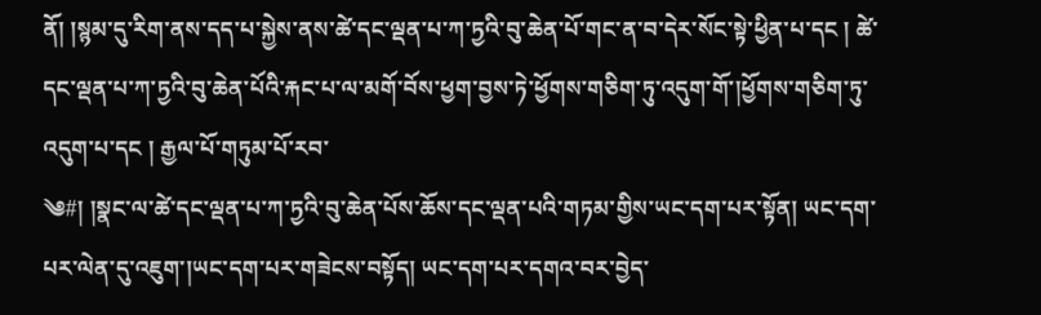ནོ། །སྙམ་དུ་རིག་ནས་དད་པ་སྐྱེས་ནས་ཚེ་དང་ལྡན་པ་ཀ་ཏྱའི་བུ་ཆེན་པོ་གང་ན་བ་དེར་སོང་སྟེ་ཕྱིན་པ་དང ། ཚེ་དང་ལྡན་པ་ཀ་ཏྱའི་བུ་ཆེན་པོའི་རྐང་པ་ལ་མགོ་བོས་ཕྱག་བྱས་ཏེ་ཕྱོགས་གཅིག་ཏུ་འདུག་གོ་།ཕྱོགས་གཅིག་ཏུ་འདུག་པ་དང ། རྒྱལ་པོ་གཏུམ་པོ་རབ་
༄#། །སྣང་ལ་ཚེ་དང་ལྡན་པ་ཀ་ཏྱའི་བུ་ཆེན་པོས་ཆོས་དང་ལྡན་པའི་གཏམ་གྱིས་ཡང་དག་པར་སྟོན། ཡང་དག་པར་ལེན་དུ་འཇུག་།ཡང་དག་པར་གཟེངས་བསྟོད། ཡང་དག་པར་དགའ་བར་བྱེད་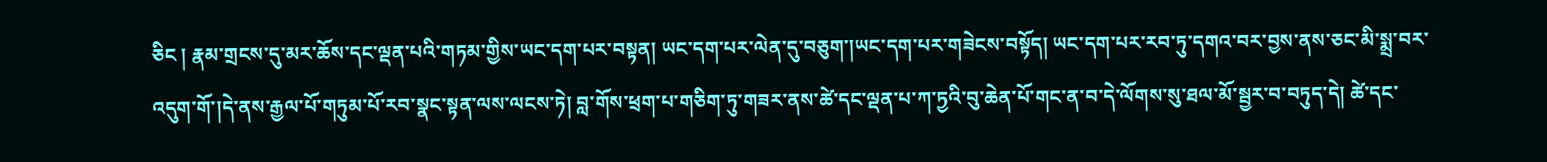ཅིང ། རྣམ་གྲངས་དུ་མར་ཆོས་དང་ལྡན་པའི་གཏམ་གྱིས་ཡང་དག་པར་བསྟན། ཡང་དག་པར་ལེན་དུ་བཅུག་།ཡང་དག་པར་གཟེངས་བསྟོད། ཡང་དག་པར་རབ་ཏུ་དགའ་བར་བྱས་ནས་ཅང་མི་སྨྲ་བར་འདུག་གོ་།དེ་ནས་རྒྱལ་པོ་གཏུམ་པོ་རབ་སྣང་སྟན་ལས་ལངས་ཏེ། བླ་གོས་ཕྲག་པ་གཅིག་ཏུ་གཟར་ནས་ཚེ་དང་ལྡན་པ་ཀ་ཏྱའི་བུ་ཆེན་པོ་གང་ན་བ་དེ་ལོགས་སུ་ཐལ་མོ་སྦྱར་བ་བཏུད་དེ། ཚེ་དང་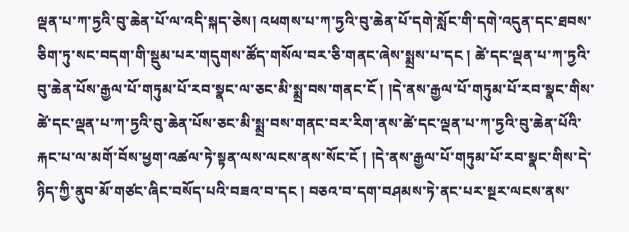ལྡན་པ་ཀ་ཏྱའི་བུ་ཆེན་པོ་ལ་འདི་སྐད་ཅེས། འཕགས་པ་ཀ་ཏྱའི་བུ་ཆེན་པོ་དགེ་སློང་གི་དགེ་འདུན་དང་ཐབས་ཅིག་ཏུ་སང་བདག་གི་སྡུམ་པར་གདུགས་ཚོད་གསོལ་བར་ཅི་གནང་ཞེས་སྨྲས་པ་དང ། ཚེ་དང་ལྡན་པ་ཀ་ཏྱའི་བུ་ཆེན་པོས་རྒྱལ་པོ་གཏུམ་པོ་རབ་སྣང་ལ་ཅང་མི་སྨྲ་བས་གནང་ངོ ། །དེ་ནས་རྒྱལ་པོ་གཏུམ་པོ་རབ་སྣང་གིས་ཚེ་དང་ལྡན་པ་ཀ་ཏྱའི་བུ་ཆེན་པོས་ཅང་མི་སྨྲ་བས་གནང་བར་རིག་ནས་ཚེ་དང་ལྡན་པ་ཀ་ཏྱའི་བུ་ཆེན་པོའི་རྐང་པ་ལ་མགོ་བོས་ཕྱག་འཚལ་ཏེ་སྟན་ལས་ལངས་ནས་སོང་ངོ ། །དེ་ནས་རྒྱལ་པོ་གཏུམ་པོ་རབ་སྣང་གིས་དེ་ཉིད་ཀྱི་ནུབ་མོ་གཙང་ཞིང་བསོད་པའི་བཟའ་བ་དང ། བཅའ་བ་དག་བཤམས་ཏེ་ནང་པར་སྔར་ལངས་ནས་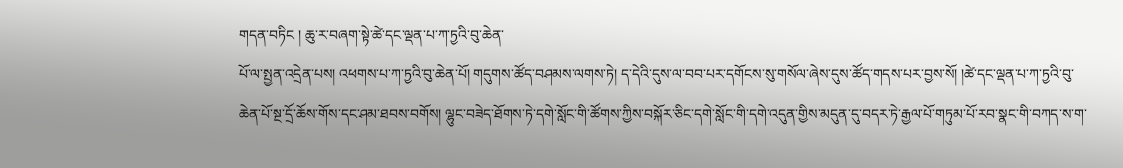གདན་བཏིང ། ཆུ་ར་བཞག་སྟེ་ཚེ་དང་ལྡན་པ་ཀ་ཏྱའི་བུ་ཆེན་
པོ་ལ་སྤྱན་འདྲེན་པས། འཕགས་པ་ཀ་ཏྱའི་བུ་ཆེན་པོ། གདུགས་ཚོད་བཤམས་ལགས་ཏེ། ད་དེའི་དུས་ལ་བབ་པར་དགོངས་སུ་གསོལ་ཞེས་དུས་ཚོད་གདས་པར་བྱས་སོ། །ཚེ་དང་ལྡན་པ་ཀ་ཏྱའི་བུ་ཆེན་པོ་སྔ་དྲོ་ཆོས་གོས་དང་ཤམ་ཐབས་བགོས། ལྷུང་བཟེད་ཐོགས་ཏེ་དགེ་སློང་གི་ཚོགས་ཀྱིས་བསྐོར་ཅིང་དགེ་སློང་གི་དགེ་འདུན་གྱིས་མདུན་དུ་བདར་ཏེ་རྒྱལ་པོ་གཏུམ་པོ་རབ་སྣང་གི་བཀད་ས་ག་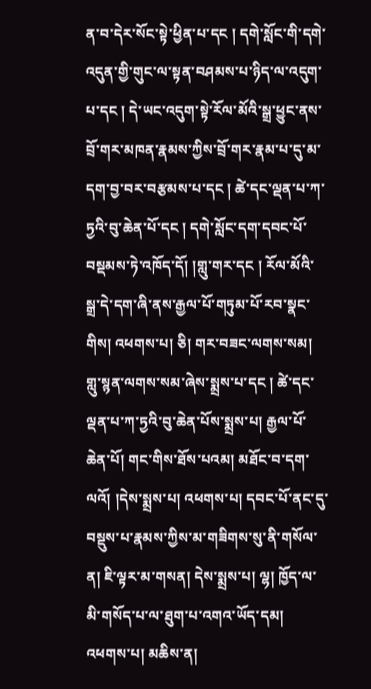ན་བ་དེར་སོང་སྟེ་ཕྱིན་པ་དང ། དགེ་སློང་གི་དགེ་འདུན་གྱི་གུང་ལ་སྟན་བཤམས་པ་ཉིད་ལ་འདུག་པ་དང ། དེ་ཡང་འདུག་སྟེ་རོལ་མོའི་སྒྲ་ཕྱུང་ནས་བྲོ་གར་མཁན་རྣམས་ཀྱིས་བྲོ་གར་རྣམ་པ་དུ་མ་དག་བྱ་བར་བརྩམས་པ་དང ། ཚེ་དང་ལྡན་པ་ཀ་ཏྱའི་བུ་ཆེན་པོ་དང ། དགེ་སློང་དག་དབང་པོ་བསྡམས་ཏེ་འཁོད་དོ། །གླུ་གར་དང ། རོལ་མོའི་སྒྲ་དེ་དག་ཞི་ནས་རྒྱལ་པོ་གཏུམ་པོ་རབ་སྣང་གིས། འཕགས་པ། ཅི། གར་བཟང་ལགས་སམ། གླུ་སྙན་ལགས་སམ་ཞེས་སྨྲས་པ་དང ། ཚེ་དང་ལྡན་པ་ཀ་ཏྱའི་བུ་ཆེན་པོས་སྨྲས་པ། རྒྱལ་པོ་ཆེན་པོ། གང་གིས་ཐོས་པའམ། མཐོང་བ་དག་ལའོ། །དེས་སྨྲས་པ། འཕགས་པ། དབང་པོ་ནང་དུ་བསྡུས་པ་རྣམས་ཀྱིས་མ་གཟིགས་སུ་ནི་གསོལ་ན། ཇི་ལྟར་མ་གསན། དེས་སྨྲས་པ། ལྷ། ཁྱོད་ལ་མི་གསོད་པ་ལ་ཐུག་པ་འགའ་ཡོད་དམ། འཕགས་པ། མཆིས་ན།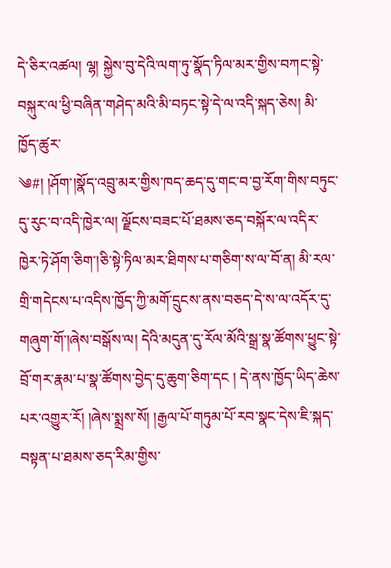དེ་ཅིར་འཚལ། ལྷ། སྐྱེས་བུ་དེའི་ལག་ཏུ་སྣོད་ཏིལ་མར་གྱིས་བཀང་སྟེ་བསྐུར་ལ་ཕྱི་བཞིན་གཤེད་མའི་མི་བཏང་སྟེ་དེ་ལ་འདི་སྐད་ཅེས། མི་ཁྱོད་ཚུར་
༄#། །ཤོག་།སྣོད་འབྲུ་མར་གྱིས་ཁད་ཆད་དུ་གང་བ་བྱ་རོག་གིས་བཏུང་དུ་རུང་བ་འདི་ཁྱེར་ལ། ལྗོངས་བཟང་པོ་ཐམས་ཅད་བསྐོར་ལ་འདིར་ཁྱེར་ཏེ་ཤོག་ཅིག་།ཅི་སྟེ་ཏིལ་མར་ཐིགས་པ་གཅིག་ས་ལ་བོ་ན། མི་རལ་གྲི་གདེངས་པ་འདིས་ཁྱོད་ཀྱི་མགོ་དྲུངས་ནས་བཅད་དེ་ས་ལ་འདོར་དུ་གཞུག་གོ་།ཞེས་བསྒོས་ལ། དེའི་མདུན་དུ་རོལ་མོའི་སྒྲ་སྣ་ཚོགས་ཕྱུང་སྟེ་བྲོ་གར་རྣམ་པ་སྣ་ཚོགས་བྱེད་དུ་ཆུག་ཅིག་དང ། དེ་ནས་ཁྱོད་ཡིད་ཆེས་པར་འགྱུར་རོ། །ཞེས་སྨྲས་སོ། །རྒྱལ་པོ་གཏུམ་པོ་རབ་སྣང་དེས་ཇི་སྐད་བསྟན་པ་ཐམས་ཅད་རིམ་གྱིས་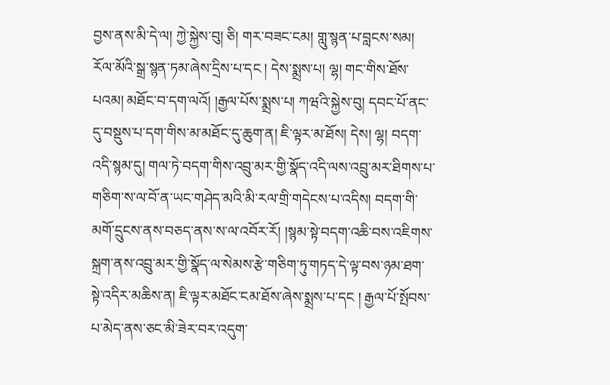བྱས་ནས་མི་དེ་ལ། ཀྱེ་སྐྱེས་བུ། ཅི། གར་བཟང་ངམ། གླུ་སྙན་པ་བླངས་སམ། རོལ་མོའི་སྒྲ་སྙན་ཏམ་ཞེས་དྲིས་པ་དང ། དེས་སྨྲས་པ། ལྷ། གང་གིས་ཐོས་པའམ། མཐོང་བ་དག་ལའོ། །རྒྱལ་པོས་སྨྲས་པ། ཀཝའི་སྐྱེས་བུ། དབང་པོ་ནང་དུ་བསྡུས་པ་དག་གིས་མ་མཐོང་དུ་ཆུག་ན། ཇི་ལྟར་མ་ཐོས། དེས། ལྷ། བདག་འདི་སྙམ་དུ། གལ་ཏེ་བདག་གིས་འབྲུ་མར་གྱི་སྣོད་འདི་ལས་འབྲུ་མར་ཐིགས་པ་གཅིག་ས་ལ་བོ་ན་ཡང་གཤེད་མའི་མི་རལ་གྲི་གདེངས་པ་འདིས། བདག་གི་མགོ་དྲུངས་ནས་བཅད་ནས་ས་ལ་འབོར་རོ། །སྙམ་སྟེ་བདག་འཆི་བས་འཇིགས་སྐྲག་ནས་འབྲུ་མར་གྱི་སྣོད་ལ་སེམས་རྩེ་གཅིག་ཏུ་གཏད་དེ་ལྟ་བས་ཉམ་ཐག་སྟེ་འདིར་མཆིས་ན། ཇི་ལྟར་མཐོང་ངམ་ཐོས་ཞེས་སྨྲས་པ་དང ། རྒྱལ་པོ་སྤོབས་པ་མེད་ནས་ཅང་མི་ཟེར་བར་འདུག་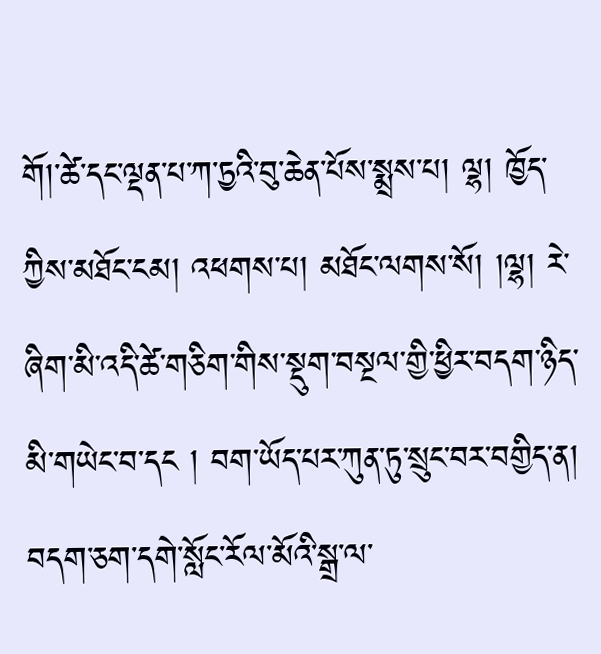གོ།་ཚེ་དང་ལྡན་པ་ཀ་ཏྱའི་བུ་ཆེན་པོས་སྨྲས་པ། ལྷ། ཁྱོད་ཀྱིས་མཐོང་ངམ། འཕགས་པ། མཐོང་ལགས་སོ། །ལྷ། རེ་ཞིག་མི་འདི་ཚེ་གཅིག་གིས་སྡུག་བསྔལ་གྱི་ཕྱིར་བདག་ཉིད་མི་གཡེང་བ་དང ། བག་ཡོད་པར་ཀུན་ཏུ་སྲུང་བར་བགྱིད་ན། བདག་ཅག་དགེ་སློང་རོལ་མོའི་སྒྲ་ལ་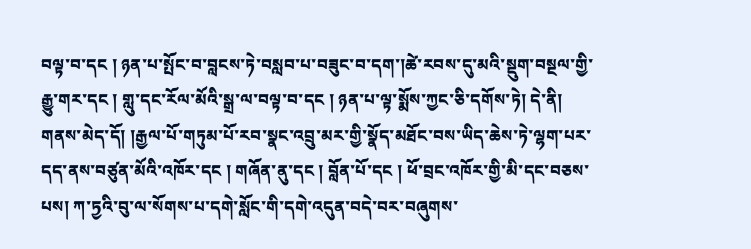བལྟ་བ་དང ། ཉན་པ་སྤོང་བ་བླངས་ཏེ་བསླབ་པ་བཟུང་བ་དག་།ཚེ་རབས་དུ་མའི་སྡུག་བསྔལ་གྱི་རྒྱུ་གར་དང ། གླུ་དང་རོལ་མོའི་སྒྲ་ལ་བལྟ་བ་དང ། ཉན་པ་ལྟ་སྨོས་ཀྱང་ཅི་དགོས་ཏེ། དེ་ནི། གནས་མེད་དོ། །རྒྱལ་པོ་གཏུམ་པོ་རབ་སྣང་འབྲུ་མར་གྱི་སྣོད་མཐོང་བས་ཡིད་ཆེས་ཏེ་ལྷག་པར་དད་ནས་བཙུན་མོའི་འཁོར་དང ། གཞོན་ནུ་དང ། བློན་པོ་དང ། ཕོ་བྲང་འཁོར་གྱི་མི་དང་བཅས་པས། ཀ་ཏྱའི་བུ་ལ་སོགས་པ་དགེ་སློང་གི་དགེ་འདུན་བདེ་བར་བཞུགས་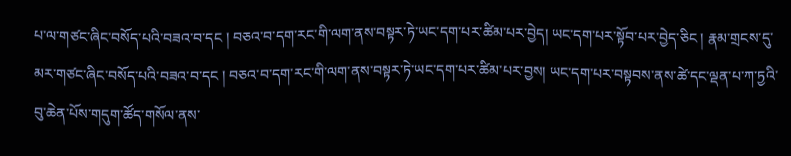པ་ལ་གཙང་ཞིང་བསོད་པའི་བཟའ་བ་དང ། བཅའ་བ་དག་རང་གི་ལག་ནས་བསྟར་ཏེ་ཡང་དག་པར་ཚིམ་པར་བྱེད། ཡང་དག་པར་སྟོབ་པར་བྱེད་ཅིང ། རྣམ་གྲངས་དུ་མར་གཙང་ཞིང་བསོད་པའི་བཟའ་བ་དང ། བཅའ་བ་དག་རང་གི་ལག་ནས་བསྟར་ཏེ་ཡང་དག་པར་ཚིམ་པར་བྱས། ཡང་དག་པར་བསྟབས་ནས་ཚེ་དང་ལྡན་པ་ཀ་ཏྱའི་བུ་ཆེན་པོས་གདུག་ཚོད་གསོལ་ནས་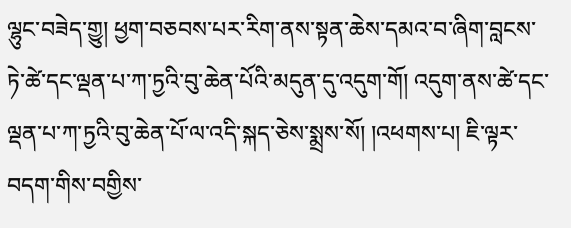ལྷུང་བཟེད་གྱུ། ཕྱག་བཅབས་པར་རིག་ནས་སྟན་ཆེས་དམའ་བ་ཞིག་བླངས་ཏེ་ཚེ་དང་ལྡན་པ་ཀ་ཏྱའི་བུ་ཆེན་པོའི་མདུན་དུ་འདུག་གོ། འདུག་ནས་ཚེ་དང་ལྡན་པ་ཀ་ཏྱའི་བུ་ཆེན་པོ་ལ་འདི་སྐད་ཅེས་སྨྲས་སོ། །འཕགས་པ། ཇི་ལྟར་བདག་གིས་བགྱིས་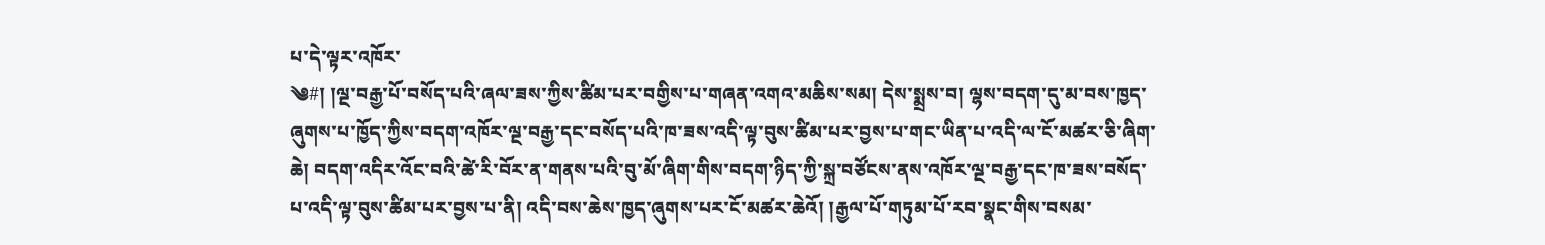པ་དེ་ལྟར་འཁོར་
༄#། །ལྔ་བརྒྱ་པོ་བསོད་པའི་ཞལ་ཟས་ཀྱིས་ཚིམ་པར་བགྱིས་པ་གཞན་འགའ་མཆིས་སམ། དེས་སྨྲས་བ། ལྷས་བདག་དུ་མ་བས་ཁྱད་ཞུགས་པ་ཁྱོད་ཀྱིས་བདག་འཁོར་ལྔ་བརྒྱ་དང་བསོད་པའི་ཁ་ཟས་འདི་ལྟ་བུས་ཚིམ་པར་བྱས་པ་གང་ཡིན་པ་འདི་ལ་ངོ་མཚར་ཅི་ཞིག་ཆེ། བདག་འདིར་འོང་བའི་ཚེ་རི་བོར་ན་གནས་པའི་བུ་མོ་ཞིག་གིས་བདག་ཉིད་ཀྱི་སྐྲ་བཙོངས་ནས་འཁོར་ལྔ་བརྒྱ་དང་ཁ་ཟས་བསོད་པ་འདི་ལྟ་བུས་ཚིམ་པར་བྱས་པ་ནི། འདི་བས་ཆེས་ཁྱད་ཞུགས་པར་ངོ་མཚར་ཆེའོ། །རྒྱལ་པོ་གཏུམ་པོ་རབ་སྣང་གིས་བསམ་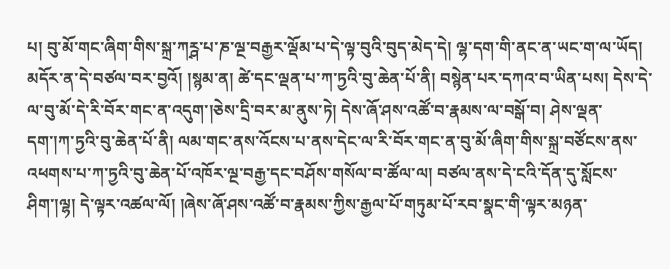པ། བུ་མོ་གང་ཞིག་གིས་སྐྲ་ཀཪྴ་པ་ཎ་ལྔ་བརྒྱར་ལྡོམ་པ་དེ་ལྟ་བུའི་བུད་མེད་དེ། ལྷ་དག་གི་ནང་ན་ཡང་ག་ལ་ཡོད། མདོར་ན་དེ་བཙལ་བར་བྱའོ། །སྙམ་ན། ཚེ་དང་ལྡན་པ་ཀ་ཏྱའི་བུ་ཆེན་པོ་ནི། བསྙེན་པར་དཀའ་བ་ཡིན་པས། དེས་དེ་ལ་བུ་མོ་དེ་རི་བོར་གང་ན་འདུག་།ཅེས་དྲི་བར་མ་ནུས་ཏེ། དེས་ཞོ་ཤས་འཚོ་བ་རྣམས་ལ་བསྒོ་བ། ཤེས་ལྡན་དག་།ཀ་ཏྱའི་བུ་ཆེན་པོ་ནི། ལམ་གང་ནས་འོངས་པ་ནས་དེང་ལ་རི་བོར་གང་ན་བུ་མོ་ཞིག་གིས་སྐྲ་བཙོངས་ནས་འཕགས་པ་ཀ་ཏྱའི་བུ་ཆེན་པོ་འཁོར་ལྔ་བརྒྱ་དང་བཤོས་གསོལ་བ་ཚོལ་ལ། བཙལ་ནས་དེ་ངའི་དོན་དུ་སློངས་ཤིག་།ལྷ། དེ་ལྟར་འཚལ་ལོ། །ཞེས་ཞོ་ཤས་འཚོ་བ་རྣམས་ཀྱིས་རྒྱལ་པོ་གཏུམ་པོ་རབ་སྣང་གི་ལྟར་མཉན་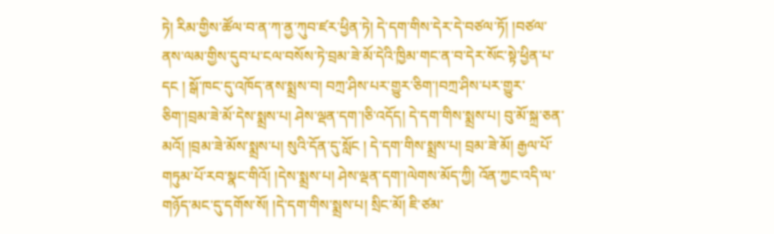ཏེ། རིམ་གྱིས་ཚོལ་བ་ན་ཀ་ནྱ་ཀུབ་ཛར་ཕྱིན་ཏེ། དེ་དག་གིས་དེར་དེ་བཙལ་ཏོ། །བཙལ་
ནས་ལམ་གྱིས་དུབ་པ་ངལ་བསོས་ཏེ་བྲམ་ཟེ་མོ་དེའི་ཁྱིམ་གང་ན་བ་དེར་སོང་སྟེ་ཕྱིན་པ་དང ། སྒོ་ཁང་དུ་འཁོད་ནས་སྨྲས་བ། བཀྲ་ཤིས་པར་གྱུར་ཅིག་།བཀྲ་ཤིས་པར་གྱུར་ཅིག་།བྲམ་ཟེ་མོ་དེས་སྨྲས་པ། ཤེས་ལྡན་དག་།ཅི་འདོད། དེ་དག་གིས་སྨྲས་པ། བུ་མོ་སྐྲ་ཅན་མའོ། །བྲམ་ཟེ་མོས་སྨྲས་པ། སུའི་དོན་དུ་སློང ། དེ་དག་གིས་སྨྲས་པ། བྲམ་ཟེ་མོ། རྒྱལ་པོ་གཏུམ་པོ་རབ་སྣང་གིའོ། །དེས་སྨྲས་པ། ཤེས་ལྡན་དག་།ལེགས་མོད་ཀྱི། འོན་ཀྱང་འདི་ལ་གཉོད་མང་དུ་དགོས་སོ། །དེ་དག་གིས་སྨྲས་པ། སྲིང་མོ། ཇི་ཙམ་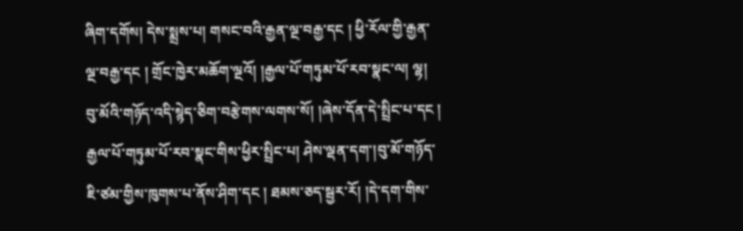ཞིག་དགོས། དེས་སྨྲས་པ། གསང་བའི་རྒྱན་ལྔ་བརྒྱ་དང ། ཕྱི་རོལ་གྱི་རྒྱན་ལྔ་བརྒྱ་དང ། གྲོང་ཁྱེར་མཆོག་ལྔའོ། །རྒྱལ་པོ་གཏུམ་པོ་རབ་སྣང་ལ། ལྷ། བུ་མོའི་གཉོད་འདི་སྙེད་ཅིག་བརྩེགས་ལགས་སོ། །ཞེས་དོན་དེ་སྤྲིང་པ་དང ། རྒྱལ་པོ་གཏུམ་པོ་རབ་སྣང་གིས་ཕྱིར་སྤྲིང་པ། ཤེས་ལྡན་དག་།བུ་མོ་གཉོད་ཇི་ཙམ་གྱིས་ཁུགས་པ་ནོས་ཤིག་དང ། ཐམས་ཅད་སྦྱར་རོ། །དེ་དག་གིས་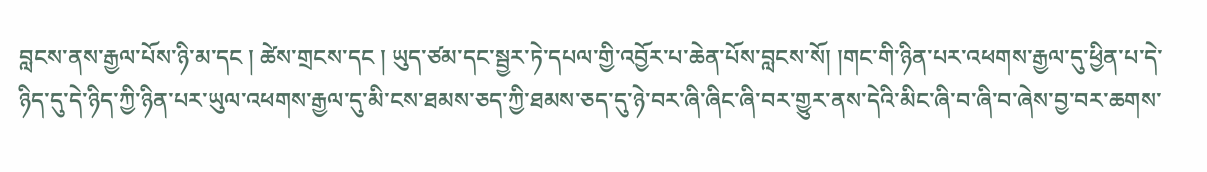བླངས་ནས་རྒྱལ་པོས་ཉི་མ་དང ། ཚེས་གྲངས་དང ། ཡུད་ཙམ་དང་སྦྱར་ཏེ་དཔལ་གྱི་འབྱོར་པ་ཆེན་པོས་བླངས་སོ། །གང་གི་ཉིན་པར་འཕགས་རྒྱལ་དུ་ཕྱིན་པ་དེ་ཉིད་དུ་དེ་ཉིད་ཀྱི་ཉིན་པར་ཡུལ་འཕགས་རྒྱལ་དུ་མི་ངས་ཐམས་ཅད་ཀྱི་ཐམས་ཅད་དུ་ཉེ་བར་ཞི་ཞིང་ཞི་བར་གྱུར་ནས་དེའི་མིང་ཞི་བ་ཞི་བ་ཞེས་བྱ་བར་ཆགས་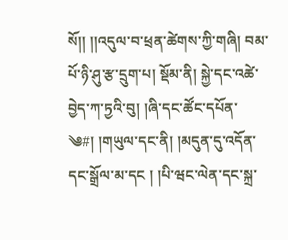སོ།། །།འདུལ་བ་ཕྲན་ཚེགས་ཀྱི་གཞི། བམ་པོ་ཉི་ཤུ་རྩ་དྲུག་པ། སྡོམ་ནི། སྐྱེ་དང་འཚེ་བྱེད་ཀ་ཏྱའི་བུ། །ཞི་དང་ཚོང་དཔོན་
༄#། །གཡུལ་དང་ནི། །མདུན་དུ་འདོན་དང་སྒྲོལ་མ་དང ། །པི་ཝང་ལེན་དང་སྐྲ་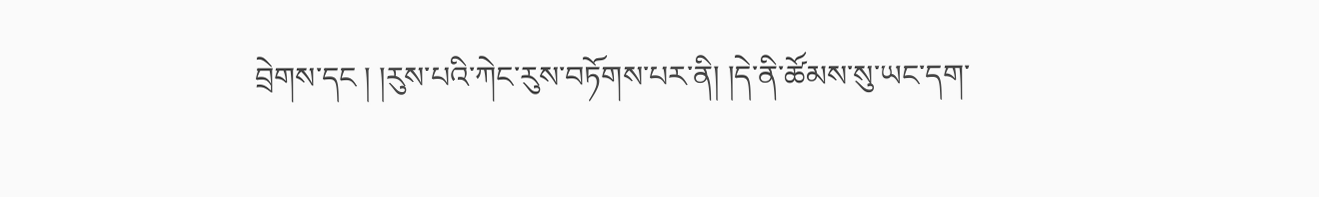བྲེགས་དང ། །རུས་པའི་ཀེང་རུས་བཏོགས་པར་ནི། །དེ་ནི་ཚོམས་སུ་ཡང་དག་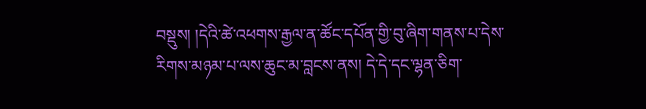བསྡུས། །དེའི་ཚེ་འཕགས་རྒྱལ་ན་ཚོང་དཔོན་གྱི་བུ་ཞིག་གནས་པ་དེས་རིགས་མཉམ་པ་ལས་ཆུང་མ་བླངས་ནས། དེ་དེ་དང་ལྷན་ཅིག་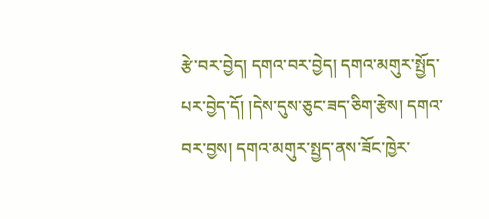རྩེ་བར་བྱེད། དགའ་བར་བྱེད། དགའ་མགུར་སྤྱོད་པར་བྱེད་དོ། །དེས་དུས་ཅུང་ཟད་ཅིག་རྩེས། དགའ་བར་བྱས། དགའ་མགུར་སྤྱད་ནས་ཟོང་ཁྱེར་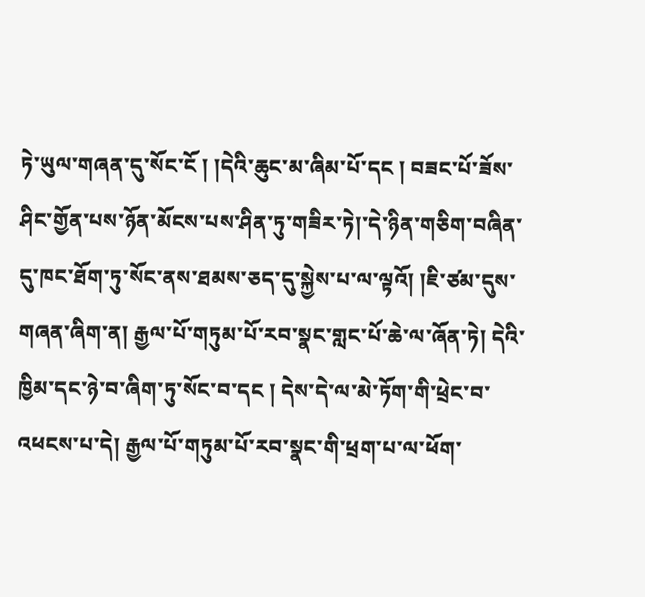ཏེ་ཡུལ་གཞན་དུ་སོང་ངོ ། །དེའི་ཆུང་མ་ཞིམ་པོ་དང ། བཟང་པོ་ཟོས་ཤིང་གྱོན་པས་ཉོན་མོངས་པས་ཤིན་ཏུ་གཟིར་ཏེ།་དེ་ཉིན་གཅིག་བཞིན་དུ་ཁང་ཐོག་ཏུ་སོང་ནས་ཐམས་ཅད་དུ་སྐྱེས་པ་ལ་ལྟའོ། །ཇི་ཙམ་དུས་གཞན་ཞིག་ན། རྒྱལ་པོ་གཏུམ་པོ་རབ་སྣང་གླང་པོ་ཆེ་ལ་ཞོན་ཏེ། དེའི་ཁྱིམ་དང་ཉེ་བ་ཞིག་ཏུ་སོང་བ་དང ། དེས་དེ་ལ་མེ་ཏོག་གི་ཕྲེང་བ་འཕངས་པ་དེ། རྒྱལ་པོ་གཏུམ་པོ་རབ་སྣང་གི་ཕྲག་པ་ལ་ཕོག་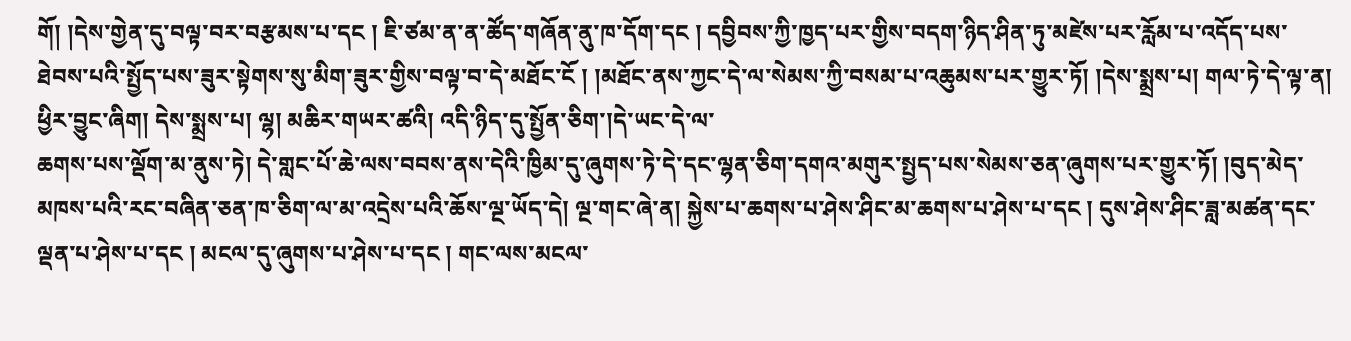གོ། །དེས་གྱེན་དུ་བལྟ་བར་བརྩམས་པ་དང ། ཇི་ཙམ་ན་ན་ཚོད་གཞོན་ནུ་ཁ་དོག་དང ། དབྱིབས་ཀྱི་ཁྱད་པར་གྱིས་བདག་ཉིད་ཤིན་ཏུ་མཛེས་པར་རློམ་པ་འདོད་པས་ཐེབས་པའི་སྤྱོད་པས་ཟུར་སྟེགས་སུ་མིག་ཟུར་གྱིས་བལྟ་བ་དེ་མཐོང་ངོ ། །མཐོང་ནས་ཀྱང་དེ་ལ་སེམས་ཀྱི་བསམ་པ་འཆུམས་པར་གྱུར་ཏོ། །དེས་སྨྲས་པ། གལ་ཏེ་དེ་ལྟ་ན། ཕྱིར་བྱུང་ཞིག། དེས་སྨྲས་པ། ལྷ། མཆིར་གཡར་ཚའི། འདི་ཉིད་དུ་སྤྱོན་ཅིག་།དེ་ཡང་དེ་ལ་
ཆགས་པས་ལྡོག་མ་ནུས་ཏེ། དེ་གླང་པོ་ཆེ་ལས་བབས་ནས་དེའི་ཁྱིམ་དུ་ཞུགས་ཏེ་དེ་དང་ལྷན་ཅིག་དགའ་མགུར་སྤྱད་པས་སེམས་ཅན་ཞུགས་པར་གྱུར་ཏོ། །བུད་མེད་མཁས་པའི་རང་བཞིན་ཅན་ཁ་ཅིག་ལ་མ་འདྲེས་པའི་ཆོས་ལྔ་ཡོད་དེ། ལྔ་གང་ཞེ་ན། སྐྱེས་པ་ཆགས་པ་ཤེས་ཤིང་མ་ཆགས་པ་ཤེས་པ་དང ། དུས་ཤེས་ཤིང་ཟླ་མཚན་དང་ལྡན་པ་ཤེས་པ་དང ། མངལ་དུ་ཞུགས་པ་ཤེས་པ་དང ། གང་ལས་མངལ་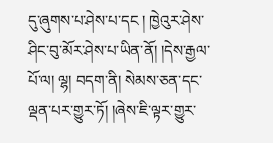དུ་ཞུགས་པ་ཤེས་པ་དང ། ཁྱེའུར་ཤེས་ཤིང་བུ་མོར་ཤེས་པ་ཡིན་ནོ། །དེས་རྒྱལ་པོ་ལ། ལྷ། བདག་ནི། སེམས་ཅན་དང་ལྡན་པར་གྱུར་ཏོ། །ཞེས་ཇི་ལྟར་གྱུར་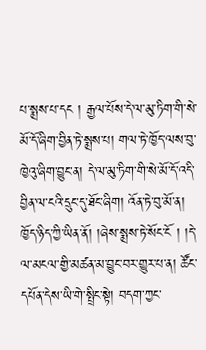པ་སྨྲས་པ་དང ། རྒྱལ་པོས་དེ་ལ་མུ་ཏིག་གི་སེ་མོ་དོ་ཞིག་བྱིན་ཏེ་སྨྲས་པ། གལ་ཏེ་ཁྱོད་ལས་བུ་ཁྱེའུ་ཞིག་བྱུང་ན། དེ་ལ་མུ་ཏིག་གི་སེ་མོ་དོ་འདི་བྱིན་ལ་ངའི་དྲུང་དུ་ཐོང་ཞིག། འོན་ཏེ་བུ་མོ་ན། ཁྱོད་ཉིད་ཀྱི་ཡིན་ནོ། །ཞེས་སྨྲས་ཏེ་སོང་ངོ ། །དེ་ལ་མངལ་གྱི་མཚན་མ་བྱུང་བར་གྱུར་པ་ན། ཚོང་དཔོན་དེས་ཡི་གེ་སྤྲིང་སྟེ། བདག་ཀྱང་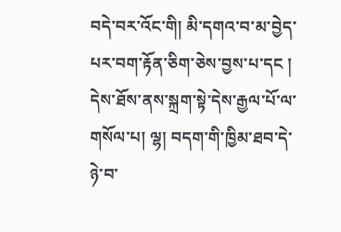བདེ་བར་འོང་གི། མི་དགའ་བ་མ་བྱེད་པར་བག་རྟོན་ཅིག་ཅེས་བྱས་པ་དང ། དེས་ཐོས་ནས་སྐྲག་སྟེ་དེས་རྒྱལ་པོ་ལ་གསོལ་པ། ལྷ། བདག་གི་ཁྱིམ་ཐབ་དེ་ཉེ་བ་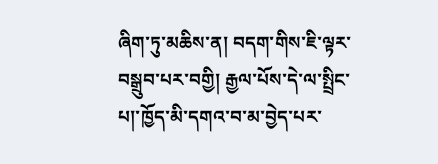ཞིག་ཏུ་མཆིས་ན། བདག་གིས་ཇི་ལྟར་བསྒྲུབ་པར་བགྱི། རྒྱལ་པོས་དེ་ལ་སྤྲིང་པ།་ཁྱོད་མི་དགའ་བ་མ་བྱེད་པར་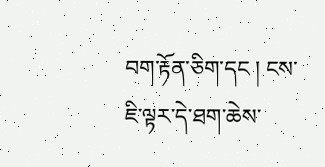བག་རྟོན་ཅིག་དང ། ངས་ཇི་ལྟར་དེ་ཐག་ཆེས་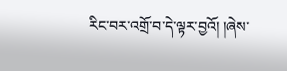རིང་བར་འགྲོ་བ་དེ་ལྟར་བྱའོ། །ཞེས་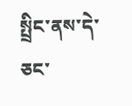སྤྲིང་ནས་དེ་ཅང་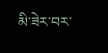མི་ཟེར་བར་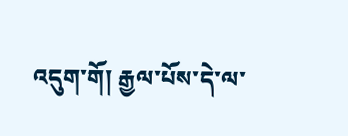འདུག་གོ། རྒྱལ་པོས་དེ་ལ་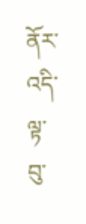ནོར་འདི་ལྟ་བུ་